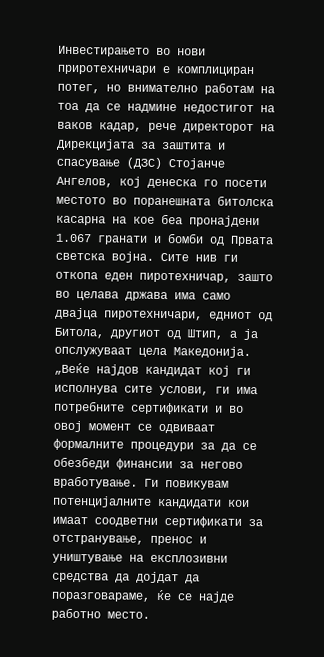Инвестирањето во нови приротехничари е комплициран потег, но внимателно работам на тоа да се надмине недостигот на ваков кадар, рече директорот на Дирекцијата за заштита и спасување (ДЗС) Стојанче Ангелов, кој денеска го посети местото во поранешната битолска касарна на кое беа пронајдени 1.067 гранати и бомби од Првата светска војна. Сите нив ги откопа еден пиротехничар, зашто во целава држава има само двајца пиротехничари, едниот од Битола, другиот од Штип, а ја опслужуваат цела Македонија.
„Веќе најдов кандидат кој ги исполнува сите услови, ги има потребните сертификати и во овој момент се одвиваат формалните процедури за да се обезбеди финансии за негово вработување. Ги повикувам потенцијалните кандидати кои имаат соодветни сертификати за отстранување, пренос и уништување на експлозивни средства да дојдат да поразговараме, ќе се најде работно место.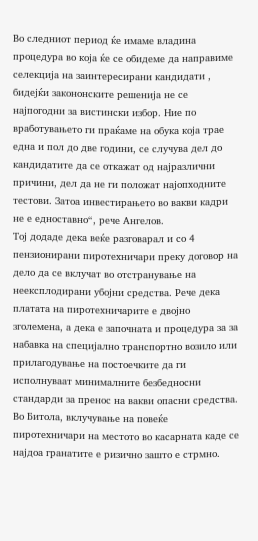Во следниот период ќе имаме владина процедура во која ќе се обидеме да направиме селекција на заинтересирани кандидати , бидејќи закононските решенија не се најпогодни за вистински избор. Ние по вработувањето ги праќаме на обука која трае една и пол до две години, се случува дел до кандидатите да се откажат од најразлични причини, дел да не ги положат најопходните тестови. Затоа инвестирањето во вакви кадри не е едноставно“, рече Ангелов.
Тој додаде дека веќе разговарал и со 4 пензионирани пиротехничари преку договор на дело да се вклучат во отстранување на неексплодирани убојни средства. Рече дека платата на пиротехничарите е двојно зголемена, а дека е започната и процедура за за набавка на специјално транспортно возило или прилагодување на постоечките да ги исполнуваат минималните безбедносни стандарди за пренос на вакви опасни средства.
Во Битола, вклучување на повеќе пиротехничари на местото во касарната каде се најдоа гранатите е ризично зашто е стрмно.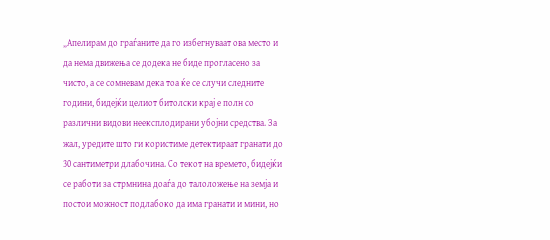„Апелирам до граѓаните да го избегнуваат ова место и да нема движења се додека не биде прогласено за чисто, а се сомневам дека тоа ќе се случи следните години, бидејќи целиот битолски крај е полн со различни видови неексплодирани убојни средства. За жал, уредите што ги користиме детектираат гранати до 30 сантиметри длабочина. Со текот на времето, бидејќи се работи за стрмнина доаѓа до талоложење на земја и постои можност подлабоко да има гранати и мини, но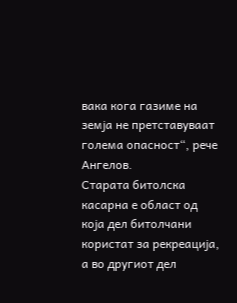вака кога газиме на земја не претставуваат голема опасност“, рече Ангелов.
Старата битолска касарна е област од која дел битолчани користат за рекреација, а во другиот дел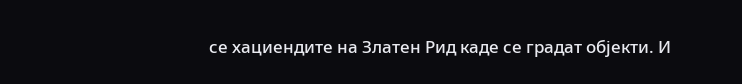се хациендите на Златен Рид каде се градат објекти. И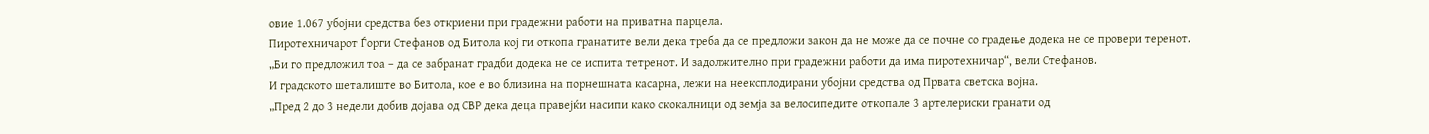овие 1.067 убојни средства без откриени при градежни работи на приватна парцела.
Пиротехничарот Ѓорги Стефанов од Битола кој ги откопа гранатите вели дека треба да се предложи закон да не може да се почне со градење додека не се провери теренот.
„Би го предложил тоа – да се забранат градби додека не се испита тетренот. И задолжително при градежни работи да има пиротехничар“, вели Стефанов.
И градското шеталиште во Битола, кое е во близина на порнешната касарна, лежи на неексплодирани убојни средства од Првата светска војна.
„Пред 2 до 3 недели добив дојава од СВР дека деца правејќи насипи како скокалници од земја за велосипедите откопале 3 артелериски гранати од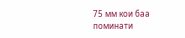75 мм кои баа поминати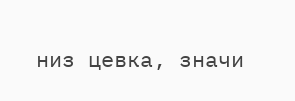низ цевка, значи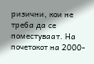ризични, кои не треба да се поместуваат. На почетокот на 2000-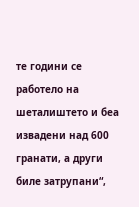те години се работело на шеталиштето и беа извадени над 600 гранати, а други биле затрупани“,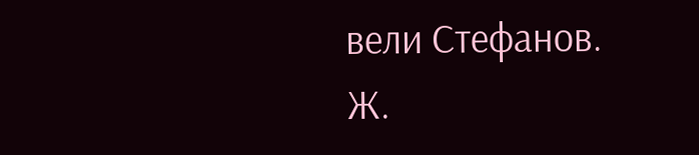вели Стефанов.
Ж.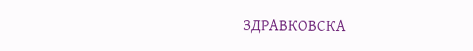ЗДРАВКОВСКА